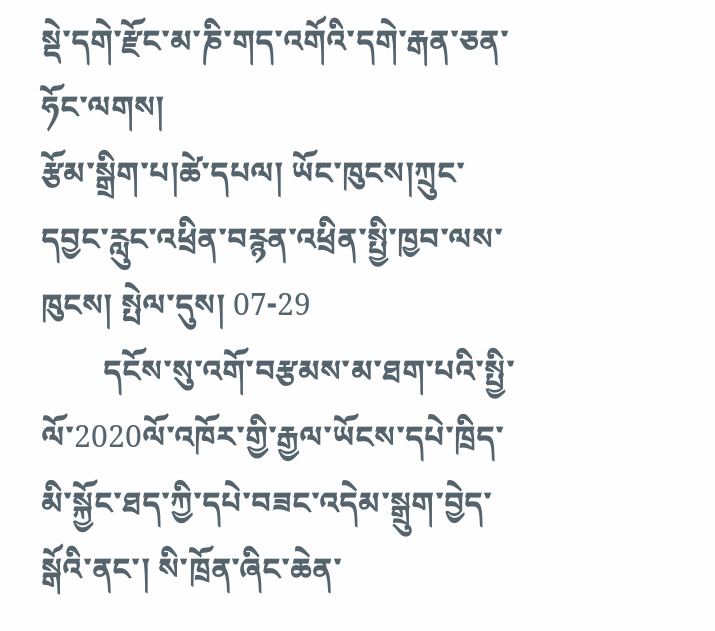སྡེ་དགེ་རྫོང་མ་ཎི་གད་འགོའི་དགེ་རྒན་ཅན་ཧོང་ལགས།
རྩོམ་སྒྲིག་པ།ཚེ་དཔལ། ཡོང་ཁུངས།ཀྲུང་དབྱང་རླུང་འཕྲིན་བརྙན་འཕྲིན་སྤྱི་ཁྱབ་ལས་ཁུངས། སྤེལ་དུས། 07-29
        དངོས་སུ་འགོ་བརྩམས་མ་ཐག་པའི་སྤྱི་ལོ་2020ལོ་འཁོར་གྱི་རྒྱལ་ཡོངས་དཔེ་ཁྲིད་མི་སྐྱོང་ཐད་ཀྱི་དཔེ་བཟང་འདེམ་སྒྲུག་བྱེད་སྒོའི་ནང་། སི་ཁྲོན་ཞིང་ཆེན་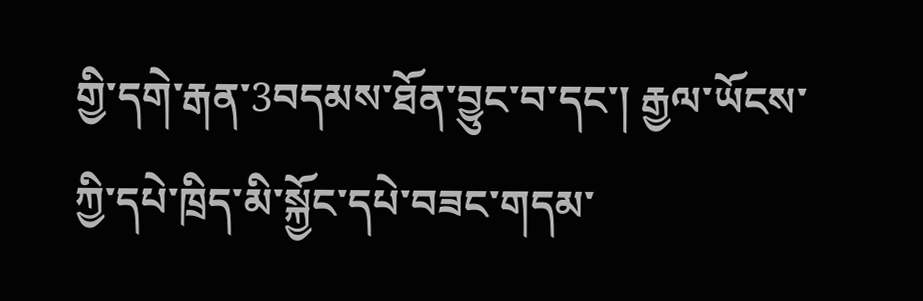གྱི་དགེ་རྒན་3བདམས་ཐོན་བྱུང་བ་དང་། རྒྱལ་ཡོངས་ཀྱི་དཔེ་ཁྲིད་མི་སྐྱོང་དཔེ་བཟང་གདམ་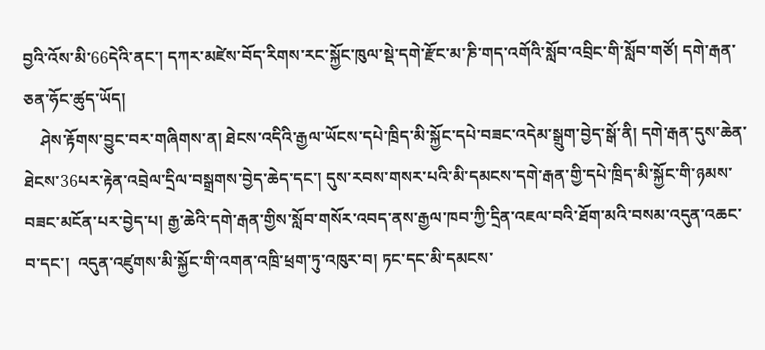བྱའི་འོས་མི་66དེའི་ནང་། དཀར་མཛེས་བོད་རིགས་རང་སྐྱོང་ཁུལ་སྡེ་དགེ་རྫོང་མ་ཎི་གད་འགོའི་སློབ་འབྲིང་གི་སློབ་གཙོ། དགེ་རྒན་ཅན་ཧོང་ཚུད་ཡོད།
    ཤེས་རྟོགས་བྱུང་བར་གཞིགས་ན། ཐེངས་འདིའི་རྒྱལ་ཡོངས་དཔེ་ཁྲིད་མི་སྐྱོང་དཔེ་བཟང་འདེམ་སྒྲུག་བྱེད་སྒོ་ནི། དགེ་རྒན་དུས་ཆེན་ཐེངས་36པར་རྟེན་འབྲེལ་དྲིལ་བསྒྲགས་བྱེད་ཆེད་དང་། དུས་རབས་གསར་པའི་མི་དམངས་དགེ་རྒན་གྱི་དཔེ་ཁྲིད་མི་སྐྱོང་གི་ཉམས་བཟང་མངོན་པར་བྱེད་པ། རྒྱ་ཆེའི་དགེ་རྒན་གྱིས་སློབ་གསོར་འབད་ནས་རྒྱལ་ཁབ་ཀྱི་དྲིན་འཇལ་བའི་ཐོག་མའི་བསམ་འདུན་འཆང་བ་དང་།  འདུན་འཛུགས་མི་སྐྱོང་གི་འགན་འཁྲི་ཕྲག་ཏུ་འཁུར་བ། ཏང་དང་མི་དམངས་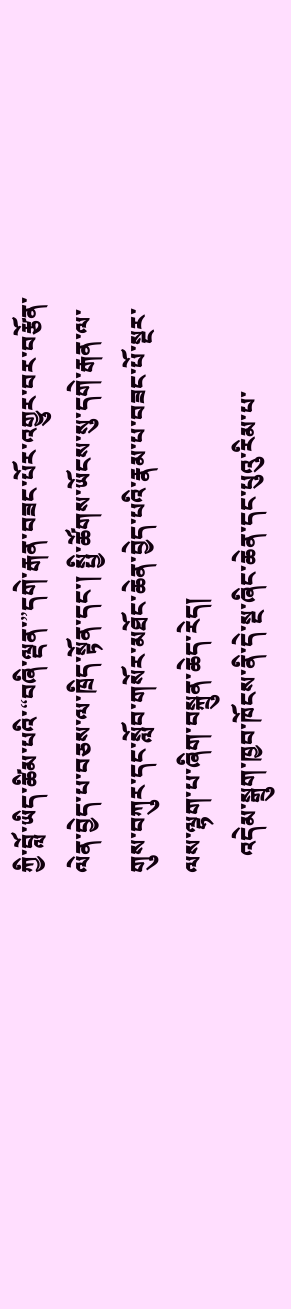ཀྱི་བློ་ཡིད་ཚིམ་པའི་“བཞི་ལྡན་”དགེ་རྒན་བཟང་པོར་འགྱུར་བར་བརྩོན་ལེན་བྱེད་པ་བཅས་ལ་ཁྲིད་སྟོན་དང་། སྤྱི་ཚོགས་ཡོངས་སུ་དགེ་རྒན་ལ་གུས་བཀུར་དང་སློབ་གསོར་མཐོང་ཆེན་བྱེད་པའི་རྣམ་པ་བཟང་པོ་སྔར་ལས་ལྷག་པ་ཞིག་བསྐྲུན་ཆེད་རེད།
   འདེམ་སྒྲུག་ཁྱབ་ཁོངས་ནི་དེ་སྔ་ཞིང་ཆེན་དང་པུའུ་རིམ་པ་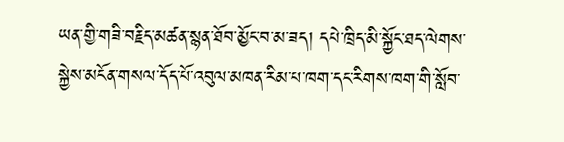ཡན་གྱི་གཟི་བརྗིད་མཚན་སྙན་ཐོབ་མྱོང་བ་མ་ཟད། དཔེ་ཁྲིད་མི་སྐྱོང་ཐད་ལེགས་སྐྱེས་མངོན་གསལ་དོད་པོ་འབུལ་མཁན་རིམ་པ་ཁག་དང་རིགས་ཁག་གི་སློབ་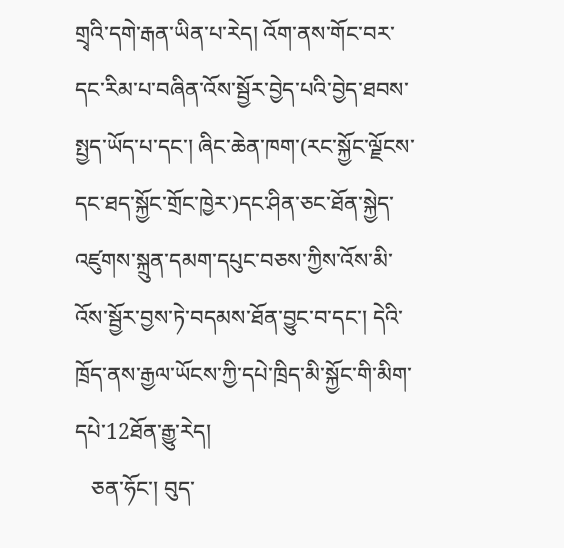གྲྭའི་དགེ་རྒན་ཡིན་པ་རེད། འོག་ནས་གོང་བར་དང་རིམ་པ་བཞིན་འོས་སྦྱོར་བྱེད་པའི་བྱེད་ཐབས་སྤྱད་ཡོད་པ་དང་། ཞིང་ཆེན་ཁག་(རང་སྐྱོང་ལྗོངས་དང་ཐད་སྐྱོང་གྲོང་ཁྱེར་)དང་ཤིན་ཅང་ཐོན་སྐྱེད་འཛུགས་སྐྲུན་དམག་དཔུང་བཅས་ཀྱིས་འོས་མི་འོས་སྦྱོར་བྱས་ཏེ་བདམས་ཐོན་བྱུང་བ་དང་། དེའི་ཁྲོད་ནས་རྒྱལ་ཡོངས་ཀྱི་དཔེ་ཁྲིད་མི་སྐྱོང་གི་མིག་དཔེ་12ཐོན་རྒྱུ་རེད།
   ཅན་ཧོང་། བུད་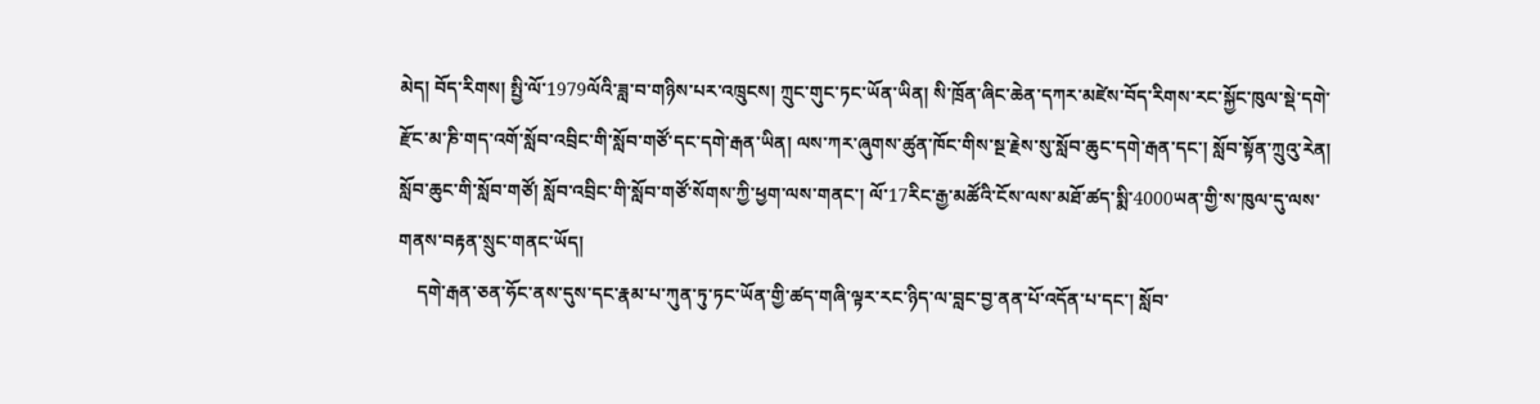མེད། བོད་རིགས། སྤྱི་ལོ་1979ལོའི་ཟླ་བ་གཉིས་པར་འཁྲུངས། ཀྲུང་གུང་ཏང་ཡོན་ཡིན། སི་ཁྲོན་ཞིང་ཆེན་དཀར་མཛེས་བོད་རིགས་རང་སྐྱོང་ཁུལ་སྡེ་དགེ་རྫོང་མ་ཎི་གད་འགོ་སློབ་འབྲིང་གི་སློབ་གཙོ་དང་དགེ་རྒན་ཡིན། ལས་ཀར་ཞུགས་ཚུན་ཁོང་གིས་སྔ་རྗེས་སུ་སློབ་ཆུང་དགེ་རྒན་དང་། སློབ་སྟོན་ཀྲུའུ་རེན། སློབ་ཆུང་གི་སློབ་གཙོ། སློབ་འབྲིང་གི་སློབ་གཙོ་སོགས་ཀྱི་ཕྱག་ལས་གནང་། ལོ་17རིང་རྒྱ་མཚོའི་ངོས་ལས་མཐོ་ཚད་སྨི་4000ཡན་གྱི་ས་ཁུལ་དུ་ལས་གནས་བརྟན་སྲུང་གནང་ཡོད།
    དགེ་རྒན་ཅན་ཧོང་ནས་དུས་དང་རྣམ་པ་ཀུན་ཏུ་ཏང་ཡོན་གྱི་ཚད་གཞི་ལྟར་རང་ཉིད་ལ་བླང་བྱ་ནན་པོ་འདོན་པ་དང་། སློབ་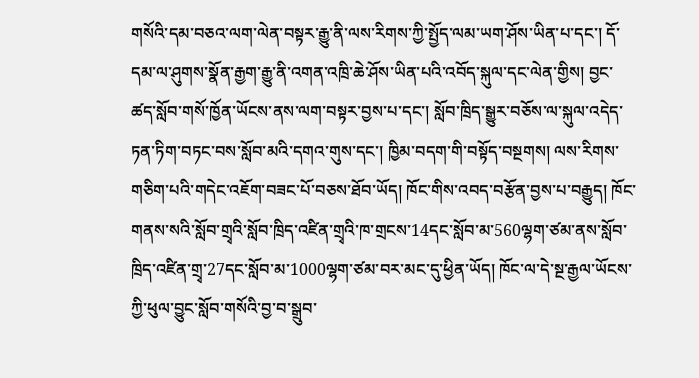གསོའི་དམ་བཅའ་ལག་ལེན་བསྟར་རྒྱུ་ནི་ལས་རིགས་ཀྱི་སྤྱོད་ལམ་ཡག་ཤོས་ཡིན་པ་དང་། དོ་དམ་ལ་ཤུགས་སྣོན་རྒྱག་རྒྱུ་ནི་འགན་འཁྲི་ཆེ་ཤོས་ཡིན་པའི་འབོད་སྐུལ་དང་ལེན་གྱིས། བྱང་ཚད་སློབ་གསོ་ཁྱོན་ཡོངས་ནས་ལག་བསྟར་བྱས་པ་དང་། སློབ་ཁྲིད་སྒྱུར་བཅོས་ལ་སྐུལ་འདེད་ཏན་ཏིག་བཏང་བས་སློབ་མའི་དགའ་གུས་དང་། ཁྱིམ་བདག་གི་བསྟོད་བསྔགས། ལས་རིགས་གཅིག་པའི་གདེང་འཇོག་བཟང་པོ་བཅས་ཐོབ་ཡོད། ཁོང་གིས་འབད་བརྩོན་བྱས་པ་བརྒྱུད། ཁོང་གནས་སའི་སློབ་གྲྭའི་སློབ་ཁྲིད་འཛིན་གྲྭའི་ཁ་གྲངས་14དང་སློབ་མ་560ལྷག་ཙམ་ནས་སློབ་ཁྲིད་འཛིན་གྲྭ་27དང་སློབ་མ་1000ལྷག་ཙམ་བར་མང་དུ་ཕྱིན་ཡོད། ཁོང་ལ་དེ་སྔ་རྒྱལ་ཡོངས་ཀྱི་ཕུལ་བྱུང་སློབ་གསོའི་བྱ་བ་སྒྲུབ་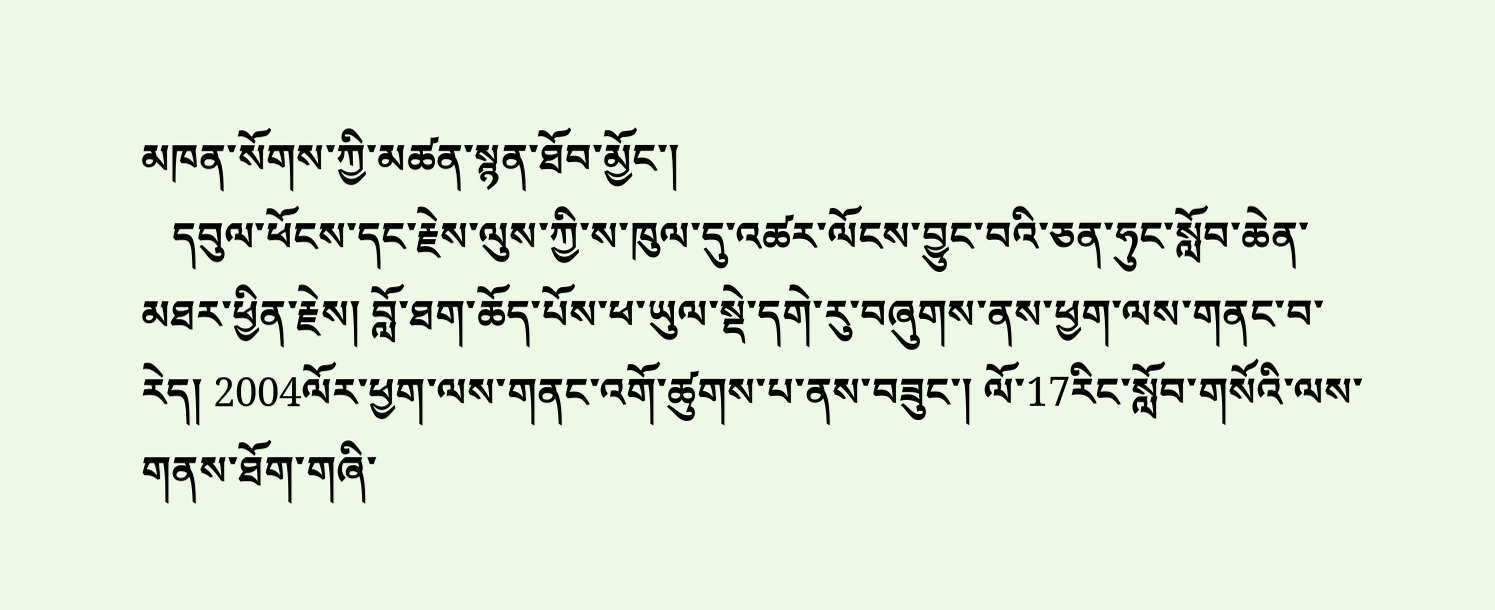མཁན་སོགས་ཀྱི་མཚན་སྙན་ཐོབ་མྱོང་།
   དབུལ་ཕོངས་དང་རྗེས་ལུས་ཀྱི་ས་ཁུལ་དུ་འཚར་ལོངས་བྱུང་བའི་ཅན་ཧུང་སློབ་ཆེན་མཐར་ཕྱིན་རྗེས། བློ་ཐག་ཆོད་པོས་ཕ་ཡུལ་སྡེ་དགེ་རུ་བཞུགས་ནས་ཕྱག་ལས་གནང་བ་རེད། 2004ལོར་ཕྱག་ལས་གནང་འགོ་ཚུགས་པ་ནས་བཟུང་། ལོ་17རིང་སློབ་གསོའི་ལས་གནས་ཐོག་གཞི་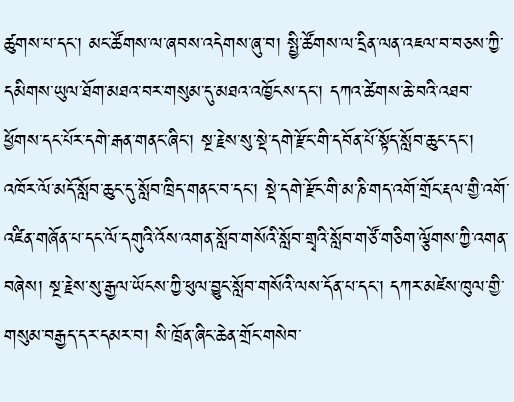ཚུགས་པ་དང་། མང་ཚོགས་ལ་ཞབས་འདེགས་ཞུ་བ། སྤྱི་ཚོགས་ལ་དྲིན་ལན་འཇལ་བ་བཅས་ཀྱི་དམིགས་ཡུལ་ཐོག་མཐའ་བར་གསུམ་དུ་མཐའ་འཁྱོངས་དང་། དཀའ་ཚེགས་ཆེ་བའི་འཐབ་ཕྱོགས་དང་པོར་དགེ་རྒན་གནང་ཞིང་། སྔ་རྗེས་སུ་སྡེ་དགེ་རྫོང་གི་དབོན་པོ་སྟོད་སློབ་ཆུང་དང་། འཁོར་ལོ་མདོ་སློབ་ཆུང་དུ་སློབ་ཁྲིད་གནང་བ་དང་། སྡེ་དགེ་རྫོང་གི་མ་ཎི་གད་འགོ་གྲོང་རྡལ་གྱི་འགོ་འཛིན་གཞོན་པ་དང་ལོ་དགུའི་འོས་འགན་སློབ་གསོའི་སློབ་གྲྭའི་སློབ་གཙོ་གཅིག་ལྕོགས་ཀྱི་འགན་བཞེས། སྔ་རྗེས་སུ་རྒྱལ་ཡོངས་ཀྱི་ཕུལ་བྱུང་སློབ་གསོའི་ལས་དོན་པ་དང་། དཀར་མཛེས་ཁུལ་གྱི་གསུམ་བརྒྱད་དར་དམར་བ། སི་ཁྲོན་ཞིང་ཆེན་གྲོང་གསེབ་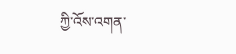ཀྱི་འོས་འགན་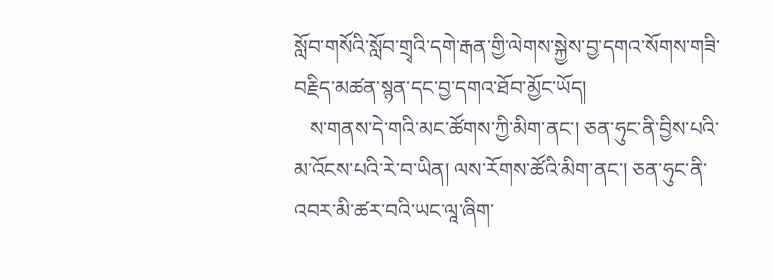སློབ་གསོའི་སློབ་གྲྭའི་དགེ་རྒན་གྱི་ལེགས་སྐྱེས་བྱ་དགའ་སོགས་གཟི་བརྗིད་མཚན་སྙན་དང་བྱ་དགའ་ཐོབ་མྱོང་ཡོད།
   ས་གནས་དེ་གའི་མང་ཚོགས་ཀྱི་མིག་ནང་། ཅན་ཧུང་ནི་བྱིས་པའི་མ་འོངས་པའི་རེ་བ་ཡིན། ལས་རོགས་ཚོའི་མིག་ནང་། ཅན་ཧུང་ནི་འབར་མི་ཚར་བའི་ཡང་ལཱ་ཞིག་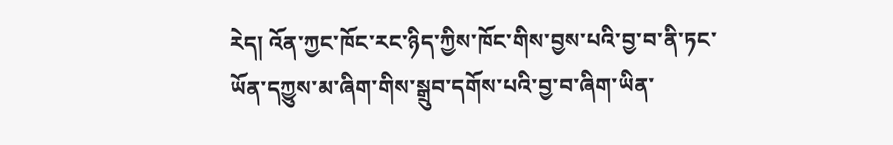རེད། འོན་ཀྱང་ཁོང་རང་ཉིད་ཀྱིས་ཁོང་གིས་བྱས་པའི་བྱ་བ་ནི་ཏང་ཡོན་དཀྱུས་མ་ཞིག་གིས་སྒྲུབ་དགོས་པའི་བྱ་བ་ཞིག་ཡིན་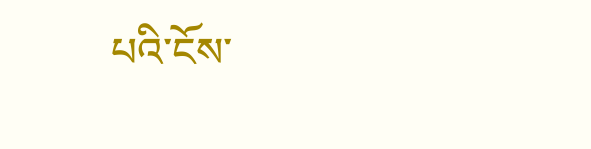པའི་ངོས་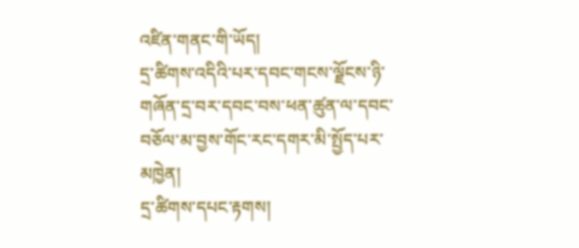འཛིན་གནང་གི་ཡོད།
དྲ་ཚིགས་འདིའི་པར་དབང་གངས་ལྗོངས་ཉི་གཞོན་དྲ་བར་དབང་བས་ཕན་ཚུན་ལ་དབང་བཅོལ་མ་བྱས་གོང་རང་དགར་མི་སྤྱོད་པར་མཁྱེན།
དྲ་ཚིགས་དཔང་རྟགས།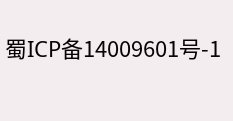蜀ICP备14009601号-1